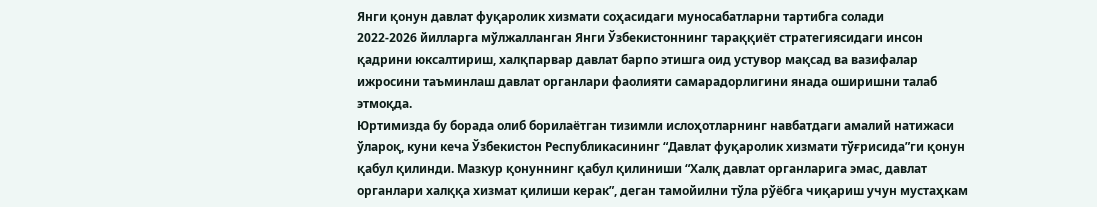Янги қонун давлат фуқаролик хизмати соҳасидаги муносабатларни тартибга солади
2022-2026 йилларга мўлжалланган Янги Ўзбекистоннинг тараққиёт стратегиясидаги инсон қадрини юксалтириш, халқпарвар давлат барпо этишга оид устувор мақсад ва вазифалар ижросини таъминлаш давлат органлари фаолияти самарадорлигини янада оширишни талаб этмоқда.
Юртимизда бу борада олиб борилаётган тизимли ислоҳотларнинг навбатдаги амалий натижаси ўлароқ, куни кеча Ўзбекистон Республикасининг “Давлат фуқаролик хизмати тўғрисида”ги қонун қабул қилинди. Мазкур қонуннинг қабул қилиниши “Халқ давлат органларига эмас, давлат органлари халққа хизмат қилиши керак”, деган тамойилни тўла рўёбга чиқариш учун мустаҳкам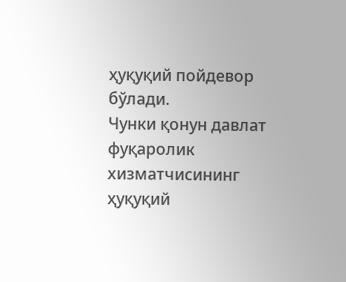ҳуқуқий пойдевор бўлади.
Чунки қонун давлат фуқаролик хизматчисининг ҳуқуқий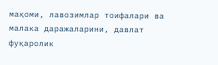мақоми, лавозимлар тоифалари ва малака даражаларини, давлат фуқаролик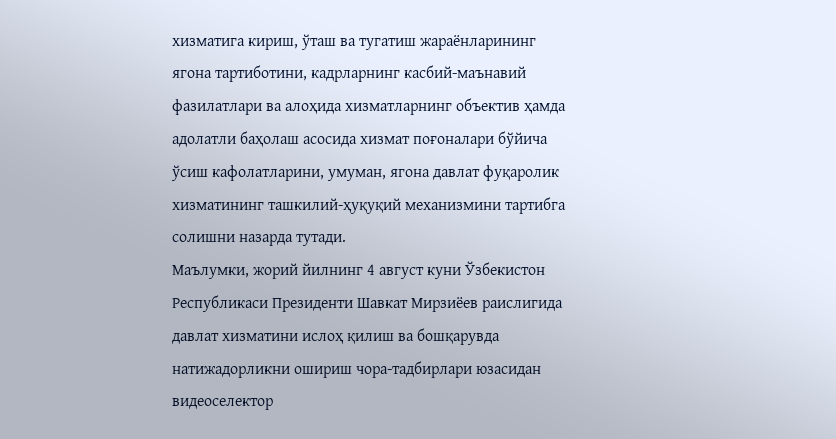хизматига кириш, ўташ ва тугатиш жараёнларининг ягона тартиботини, кадрларнинг касбий-маънавий фазилатлари ва алоҳида хизматларнинг объектив ҳамда адолатли баҳолаш асосида хизмат поғоналари бўйича ўсиш кафолатларини, умуман, ягона давлат фуқаролик хизматининг ташкилий-ҳуқуқий механизмини тартибга солишни назарда тутади.
Маълумки, жорий йилнинг 4 август куни Ўзбекистон Республикаси Президенти Шавкат Мирзиёев раислигида давлат хизматини ислоҳ қилиш ва бошқарувда натижадорликни ошириш чора-тадбирлари юзасидан видеоселектор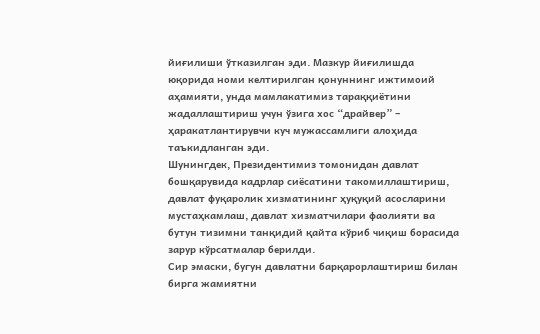йиғилиши ўтказилган эди. Мазкур йиғилишда юқорида номи келтирилган қонуннинг ижтимоий аҳамияти, унда мамлакатимиз тараққиётини жадаллаштириш учун ўзига хос “драйвер” – ҳаракатлантирувчи куч мужассамлиги алоҳида таъкидланган эди.
Шунингдек, Президентимиз томонидан давлат бошқарувида кадрлар сиёсатини такомиллаштириш, давлат фуқаролик хизматининг ҳуқуқий асосларини мустаҳкамлаш, давлат хизматчилари фаолияти ва бутун тизимни танқидий қайта кўриб чиқиш борасида зарур кўрсатмалар берилди.
Сир эмаски, бугун давлатни барқарорлаштириш билан бирга жамиятни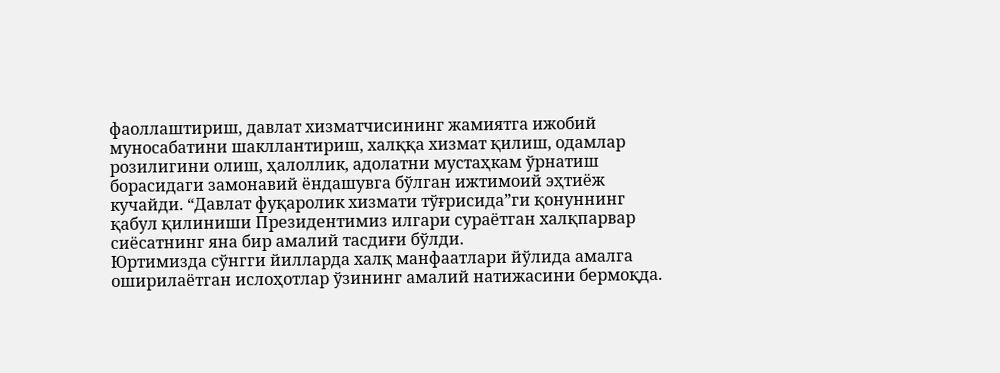фаоллаштириш, давлат хизматчисининг жамиятга ижобий муносабатини шакллантириш, халққа хизмат қилиш, одамлар розилигини олиш, ҳалоллик, адолатни мустаҳкам ўрнатиш борасидаги замонавий ёндашувга бўлган ижтимоий эҳтиёж кучайди. “Давлат фуқаролик хизмати тўғрисида”ги қонуннинг қабул қилиниши Президентимиз илгари сураётган халқпарвар сиёсатнинг яна бир амалий тасдиғи бўлди.
Юртимизда сўнгги йилларда халқ манфаатлари йўлида амалга оширилаётган ислоҳотлар ўзининг амалий натижасини бермоқда.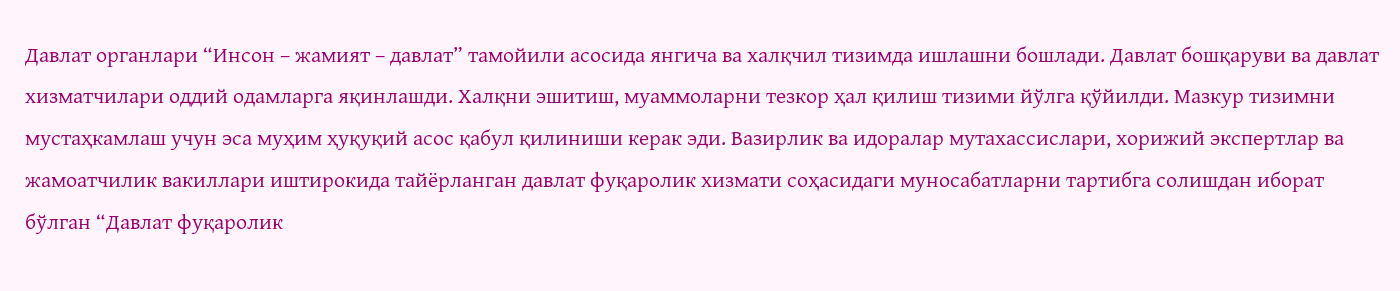Давлат органлари “Инсон – жамият – давлат” тамойили асосида янгича ва халқчил тизимда ишлашни бошлади. Давлат бошқаруви ва давлат хизматчилари оддий одамларга яқинлашди. Халқни эшитиш, муаммоларни тезкор ҳал қилиш тизими йўлга қўйилди. Мазкур тизимни мустаҳкамлаш учун эса муҳим ҳуқуқий асос қабул қилиниши керак эди. Вазирлик ва идоралар мутахассислари, хорижий экспертлар ва жамоатчилик вакиллари иштирокида тайёрланган давлат фуқаролик хизмати соҳасидаги муносабатларни тартибга солишдан иборат бўлган “Давлат фуқаролик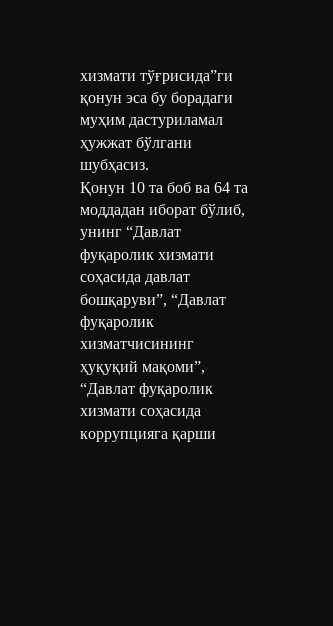хизмати тўғрисида”ги қонун эса бу борадаги муҳим дастуриламал ҳужжат бўлгани шубҳасиз.
Қонун 10 та боб ва 64 та моддадан иборат бўлиб, унинг “Давлат фуқаролик хизмати соҳасида давлат бошқаруви”, “Давлат фуқаролик хизматчисининг ҳуқуқий мақоми”, “Давлат фуқаролик хизмати соҳасида коррупцияга қарши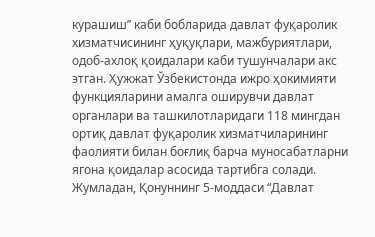курашиш” каби бобларида давлат фуқаролик хизматчисининг ҳуқуқлари, мажбуриятлари, одоб-ахлоқ қоидалари каби тушунчалари акс этган. Ҳужжат Ўзбекистонда ижро ҳокимияти функцияларини амалга оширувчи давлат органлари ва ташкилотларидаги 118 мингдан ортиқ давлат фуқаролик хизматчиларининг фаолияти билан боғлиқ барча муносабатларни ягона қоидалар асосида тартибга солади.
Жумладан, Қонуннинг 5-моддаси “Давлат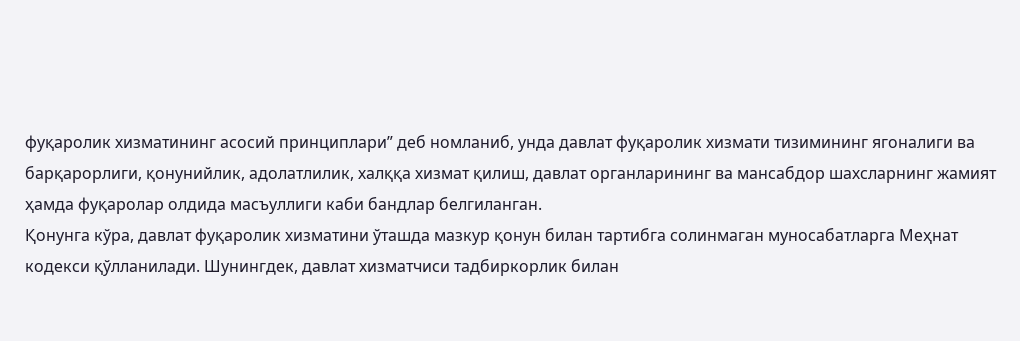фуқаролик хизматининг асосий принциплари” деб номланиб, унда давлат фуқаролик хизмати тизимининг ягоналиги ва барқарорлиги, қонунийлик, адолатлилик, халққа хизмат қилиш, давлат органларининг ва мансабдор шахсларнинг жамият ҳамда фуқаролар олдида масъуллиги каби бандлар белгиланган.
Қонунга кўра, давлат фуқаролик хизматини ўташда мазкур қонун билан тартибга солинмаган муносабатларга Меҳнат кодекси қўлланилади. Шунингдек, давлат хизматчиси тадбиркорлик билан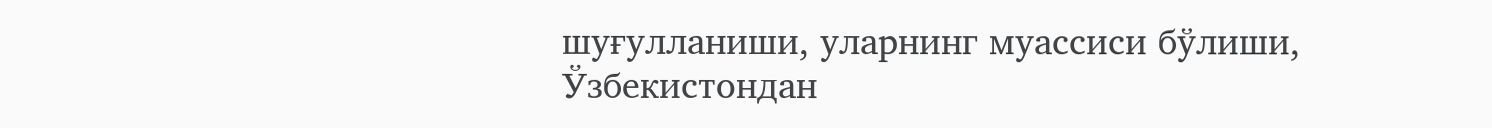шуғулланиши, уларнинг муассиси бўлиши, Ўзбекистондан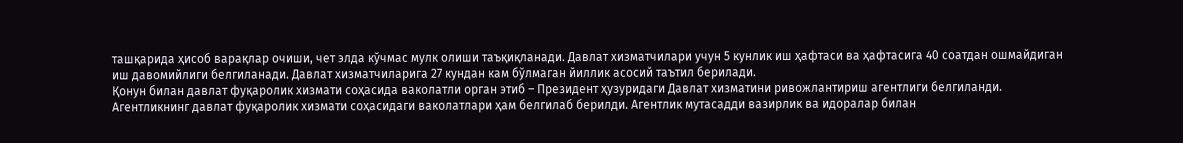ташқарида ҳисоб варақлар очиши, чет элда кўчмас мулк олиши таъқиқланади. Давлат хизматчилари учун 5 кунлик иш ҳафтаси ва ҳафтасига 40 соатдан ошмайдиган иш давомийлиги белгиланади. Давлат хизматчиларига 27 кундан кам бўлмаган йиллик асосий таътил берилади.
Қонун билан давлат фуқаролик хизмати соҳасида ваколатли орган этиб – Президент ҳузуридаги Давлат хизматини ривожлантириш агентлиги белгиланди. Агентликнинг давлат фуқаролик хизмати соҳасидаги ваколатлари ҳам белгилаб берилди. Агентлик мутасадди вазирлик ва идоралар билан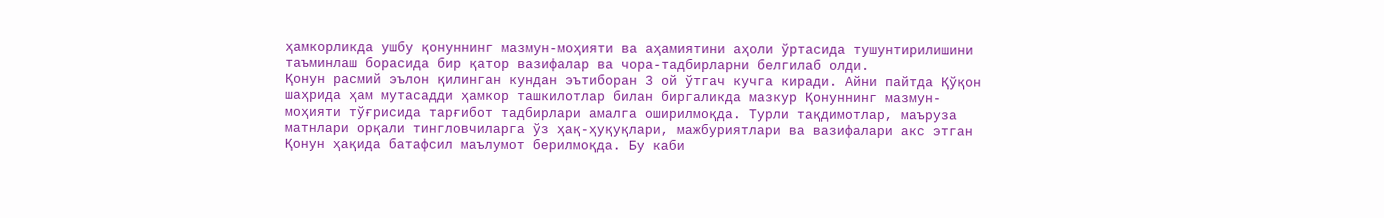ҳамкорликда ушбу қонуннинг мазмун-моҳияти ва аҳамиятини аҳоли ўртасида тушунтирилишини таъминлаш борасида бир қатор вазифалар ва чора-тадбирларни белгилаб олди.
Қонун расмий эълон қилинган кундан эътиборан 3 ой ўтгач кучга киради. Айни пайтда Қўқон шаҳрида ҳам мутасадди ҳамкор ташкилотлар билан биргаликда мазкур Қонуннинг мазмун-моҳияти тўғрисида тарғибот тадбирлари амалга оширилмоқда. Турли тақдимотлар, маъруза матнлари орқали тингловчиларга ўз ҳақ-ҳуқуқлари, мажбуриятлари ва вазифалари акс этган Қонун ҳақида батафсил маълумот берилмоқда. Бу каби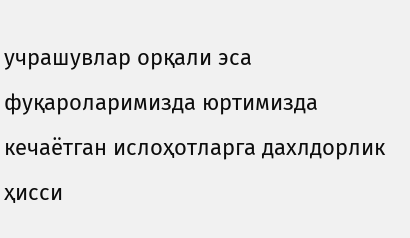учрашувлар орқали эса фуқароларимизда юртимизда кечаётган ислоҳотларга дахлдорлик ҳисси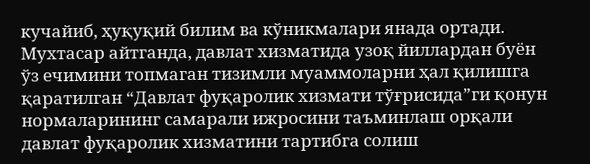кучайиб, ҳуқуқий билим ва кўникмалари янада ортади.
Мухтасар айтганда, давлат хизматида узоқ йиллардан буён ўз ечимини топмаган тизимли муаммоларни ҳал қилишга қаратилган “Давлат фуқаролик хизмати тўғрисида”ги қонун нормаларининг самарали ижросини таъминлаш орқали давлат фуқаролик хизматини тартибга солиш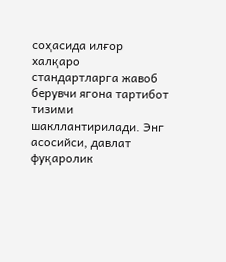соҳасида илғор халқаро стандартларга жавоб берувчи ягона тартибот тизими шакллантирилади. Энг асосийси, давлат фуқаролик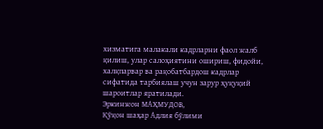хизматига малакали кадрларни фаол жалб қилиш, улар салоҳиятини ошириш, фидойи, халқпарвар ва рақобатбардош кадрлар сифатида тарбиялаш учун зарур ҳуқуқий шароитлар яратилади.
Эркинжон МАҲМУДОВ,
Қўқон шаҳар Адлия бўлими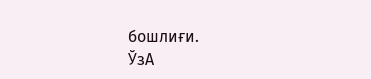бошлиғи.
ЎзА